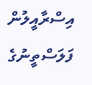އިސްރާއީލުން ފަލަސްތީނުގެ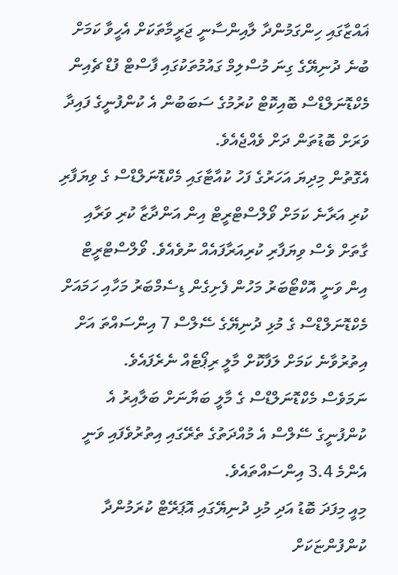ޣައްޒާގައި ހިންގަމުންދާ ލާއިންސާނީ ޖަރީމާތަކަށް އެހީވާ ކަމަށް ބުނެ ދުނިޔޭގެ ގިނަ މުސްލިމް ގައުމުތަކުގައި ފާސްޓް ފުޑް ޗެއިން މެކްޑޮނަލްޑްސް ބޮއިކޮޓް ކުރުމުގެ ސަބަބުން އެ ކުންފުނީގެ ފައިދާ ވަރަށް ބޮޑުތަން ދަށް ވެއްޖެއެވެ.
އެގޮތުން މިދިޔަ އަހަރުގެ ފަހު ކުއާޓާގައި މެކްޑޮނަލްޑްސް ގެ ވިޔަފާރި ކުރި އަރާނެ ކަމަށް ވޯލްސްޓްރީޓް އިން އަންދާޒާ ކުރި ވަރާއި ގާތަށް ވެސް ވިޔަފާރި ކުރިއަރާފައެއް ނުވެއެވެ. ވޯލްސްޓްރީޓް އިން ވަނީ އޮކްޓޯބަރު މަހުން ފެށިގެން ޑިސެމްބަރު މަހާއި ހަމައަށް މެކްޑޮނަލްޑްސް ގެ މުޅި ދުނިޔޭގެ ސޭލްސް 7 އިންސައްތަ އަށް އިތުރުވާނެ ކަމަށް ލަފާކޮށް މާލީ ރިޕޯޓެއް ނެރެފައެވެ.
ނަމަވެސް މެކްޑޮނަލްޑްސް ގެ މާލީ ބަޔާނަށް ބަލާއިރު އެ ކުންފުނީގެ ސޭލްސް އެ މުއްދަތުގެ ތެރޭގައި އިތުރުވެފައި ވަނީ އެންމެ 3.4 އިންސައްތައެވެ.
މިއީ މިފަދަ ބޮޑު އަދި މުޅި ދުނިޔޭގައި އޮޕަރޭޓް ކުރަމުންދާ ކުންފުންޏަކަށް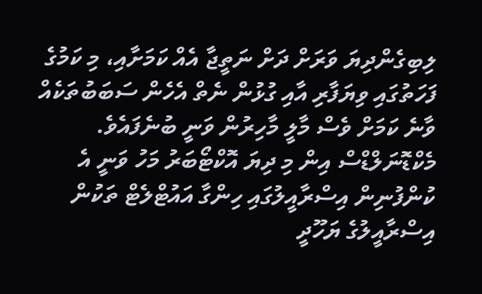ލިބިގެންދިޔަ ވަރަށް ދަށް ނަތީޖާ އެއް ކަމަށާއި، މި ކަމުގެ ފަހަތުގައި ވިޔަފާރި އާއި ގުޅުން ނެތް އެހެން ސަބަބުތަކެއް ވާނެ ކަމަށް ވެސް މާލީ މާހިރުން ވަނީ ބުނެފައެވެ.
މެކްޑޮނަލްޑްސް އިން މި ދިޔަ އޮކްޓޯބަރު މަހު ވަނީ އެ ކުންފުނިން އިސްރާއީލުގައި ހިންގާ އައުޓްލެޓް ތަކުން އިސްރާއީލުގެ ޔަހޫދީ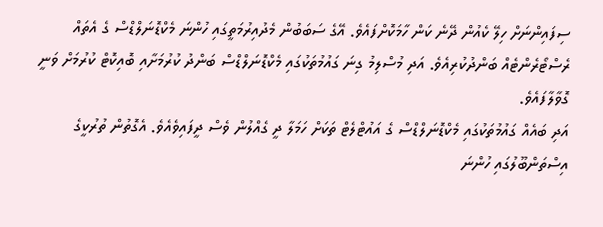ސިފައިންނަށް ހިލޭ ކެއުން ދޭނެ ކަން ހާމަކޮށްފައެވެ. އޭގެ ސަބަބުން މެދުއިރުމަތީގައި ހުންނަ މެކްޑޮނަލްޑްސް ގެ އެތައް ރެސްޓޯރެންޓެއް ބަންދުކުރިއެވެ. އަދި މުސްލިމު ގިނަ ގައުމުތަކުގައި މެކްޑޮނަލްޑްސް ބަންދު ކުރުމަށާއި ބޮއިކޮޓް ކުރުމަށް ވަނީ ގޮވާލާފައެވެ.
އަދި ބައެއް ގައުމުތަކުގައި މެކްޑޮނަލްޑްސް ގެ އައުޓްލެޓް ތަކަށް ހަމަލާ ދީ ގެއްލުން ވެސް ދީފައިވެއެވެ. އެގޮތުން ތުރުކީގެ އިސްތަންބޫލުގައި ހުންނަ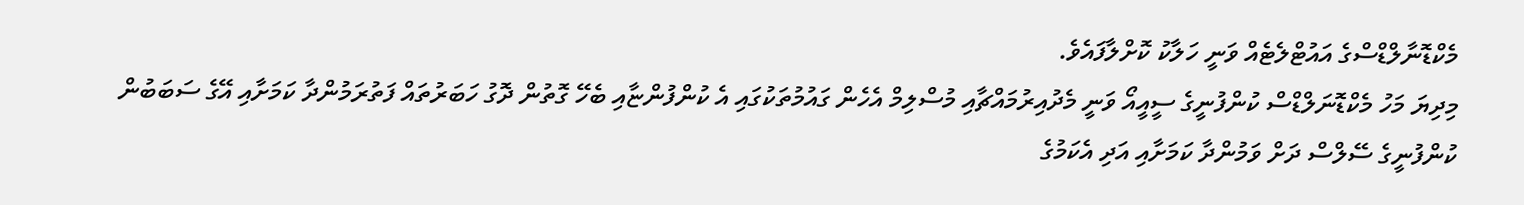މެކްޑޮނާލްޑްސްގެ އައުޓްލެޓެއް ވަނީ ހަލާކު ކޮށްލާފައެވެ.
މިދިޔަ މަހު މެކްޑޮނަލްޑްސް ކުންފުނީގެ ސީއީއޯ ވަނީ މެދުއިރުމައްޗާއި މުސްލިމް އެހެން ގައުމުތަކުގައި އެ ކުންފުންޏާއި ބެހޭ ގޮތުން ދޮގު ހަބަރުތައް ފަތުރަމުންދާ ކަމަށާއި އޭގެ ސަބަބުން ކުންފުނީގެ ސޭލްސް ދަށް ވަމުންދާ ކަމަށާއި އަދި އެކަމުގެ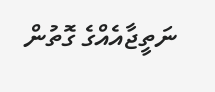ނަތީޖާއެއްގެ ގޮތުން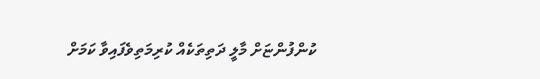ކުންފުންޏަށް މާލީ ދަތިތަކެއް ކުރިމަތިވެފައިވާ ކަމަށް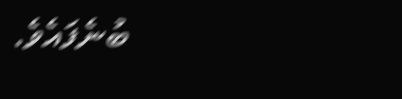ބުނެފައެވެ.